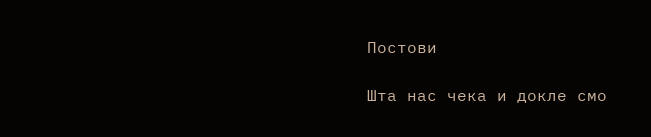Постови

Шта нас чека и докле смо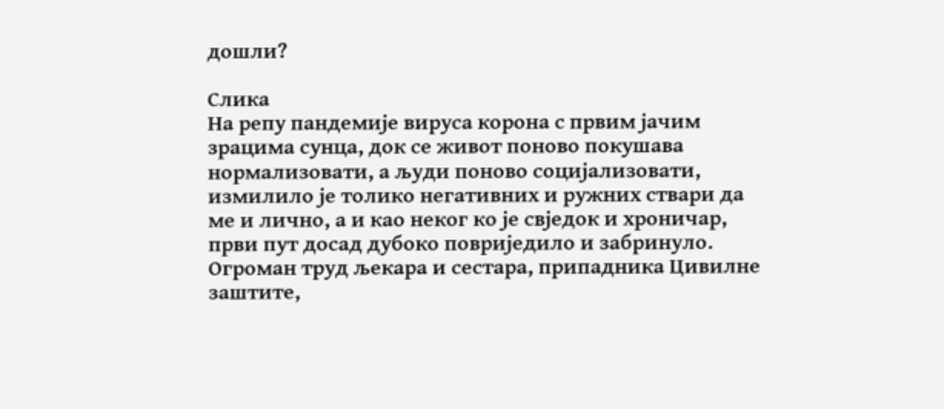дошли?

Слика
На репу пандемије вируса корона с првим јачим зрацима сунца, док се живот поново покушава нормализовати, а људи поново социјализовати, измилило је толико негативних и ружних ствари да ме и лично, а и као неког ко је свједок и хроничар, први пут досад дубоко повриједило и забринуло. Огроман труд љекара и сестара, припадника Цивилне заштите,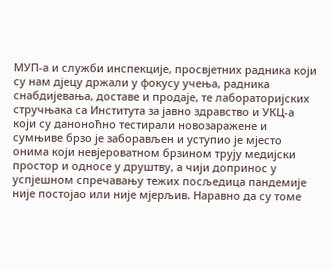МУП-а и служби инспекције, просвјетних радника који су нам дјецу држали у фокусу учења, радника снабдијевања, доставе и продаје, те лабораторијских стручњака са Института за јавно здравство и УКЦ-а који су даноноћно тестирали новозаражене и сумњиве брзо је заборављен и уступио је мјесто онима који невјероватном брзином трују медијски простор и односе у друштву, а чији допринос у успјешном спречавању тежих посљедица пандемије није постојао или није мјерљив. Наравно да су томе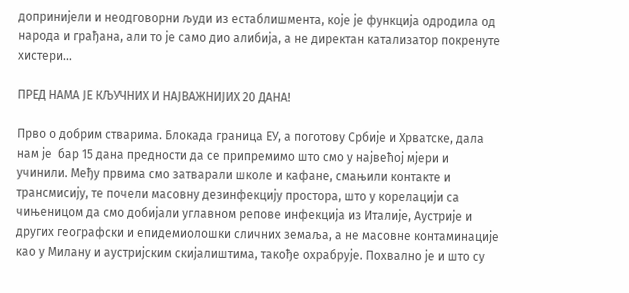допринијели и неодговорни људи из естаблишмента, које је функција одродила од народа и грађана, али то је само дио алибија, а не директан катализатор покренуте хистери...

ПРЕД НАМА ЈЕ КЉУЧНИХ И НАЈВАЖНИЈИХ 20 ДАНА!

Прво о добрим стварима. Блокада граница ЕУ, а поготову Србије и Хрватске, дала нам је  бар 15 дана предности да се припремимо што смо у највећој мјери и учинили. Међу првима смо затварали школе и кафане, смањили контакте и трансмисију, те почели масовну дезинфекцију простора, што у корелацији са чињеницом да смо добијали углавном репове инфекција из Италије, Аустрије и других географски и епидемиолошки сличних земаља, а не масовне контаминације као у Милану и аустријским скијалиштима, такође охрабрује. Похвално је и што су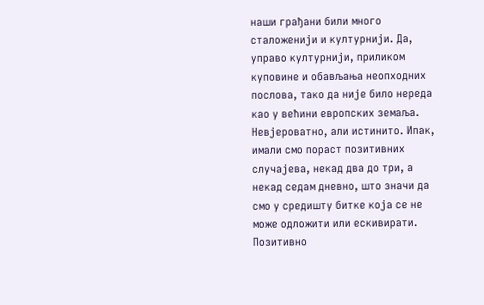наши грађани били много сталоженији и културнији. Да, управо културнији, приликом куповине и обављања неопходних послова, тако да није било нереда као у већини европских земаља. Невјероватно, али истинито. Ипак, имали смо пораст позитивних случајева, некад два до три, а некад седам дневно, што значи да смо у средишту битке која се не може одложити или ескивирати. Позитивно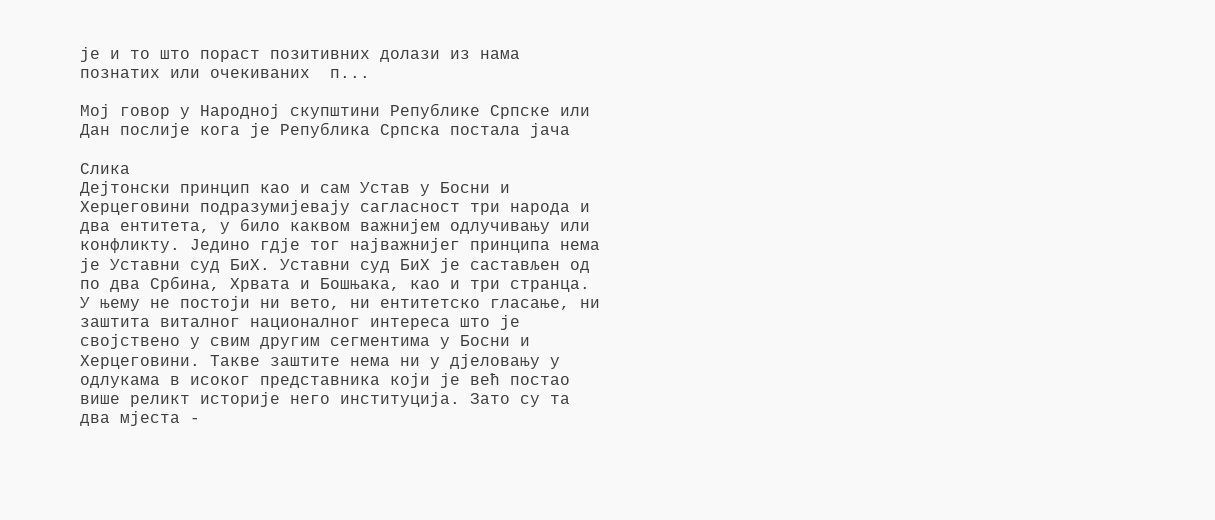је и то што пораст позитивних долази из нама познатих или очекиваних  п...

Мој говор у Народној скупштини Републике Српске или Дан послије кога је Република Српска постала јача

Слика
Дејтонски принцип као и сам Устав у Босни и Херцеговини подразумијевају сагласност три народа и два ентитета, у било каквом важнијем одлучивању или конфликту. Једино гдје тог најважнијег принципа нема је Уставни суд БиХ. Уставни суд БиХ је састављен од по два Србина, Хрвата и Бошњака, као и три странца. У њему не постоји ни вето, ни ентитетско гласање, ни заштита виталног националног интереса што је својствено у свим другим сегментима у Босни и Херцеговини. Такве заштите нема ни у дјеловању у одлукама в исоког представника који је већ постао више реликт историје него институција. Зато су та два мјеста -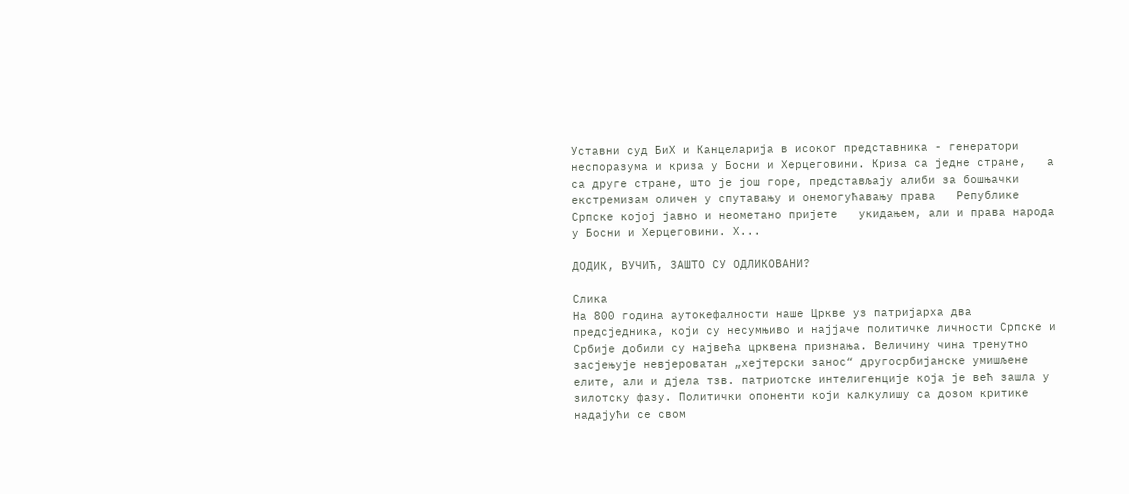Уставни суд БиХ и Канцеларија в исоког представника - генератори неспоразума и кризa у Босни и Херцеговини. Криза са једне стране,   а са друге стране, што је још горе, представљају алиби за бошњачки екстремизам оличен у спутавању и онемогућавању права   Републике Српске којој јавно и неометано пријете   укидањем, али и права народа у Босни и Херцеговини. Х...

ДОДИК, ВУЧИЋ, ЗАШТО СУ ОДЛИКОВАНИ?

Слика
На 800 година аутокефалности наше Цркве уз патријарха два предсједника, који су несумњиво и најјаче политичке личности Српске и Србије добили су највећа црквена признања. Величину чина тренутно засјењује невјероватан „хејтерски занос“ другосрбијанске умишљене елите, али и дјела тзв. патриотске интелигенције која је већ зашла у зилотску фазу. Политички опоненти који калкулишу са дозом критике надајући се свом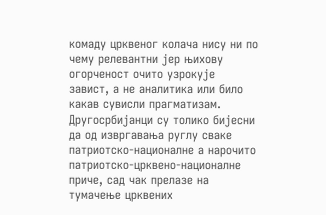комаду црквеног колача нису ни по чему релевантни јер њихову огорченост очито узрокује завист, а не аналитика или било какав сувисли прагматизам. Другосрбијанци су толико бијесни да од извргавања руглу сваке патриотско-националне а нарочито патриотско-црквено-националне приче, сад чак прелазе на тумачење црквених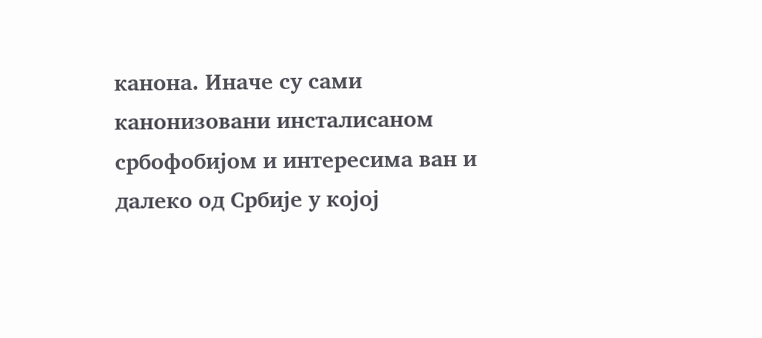канона. Иначе су сами канонизовани инсталисаном србофобијом и интересима ван и далеко од Србије у којој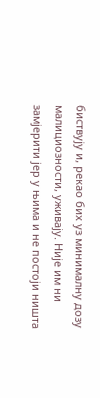биствују и, рекао бих уз минималну дозу малициозности, уживају. Није им ни замјерити јер у њима и не постоји ништа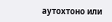аутохтоно или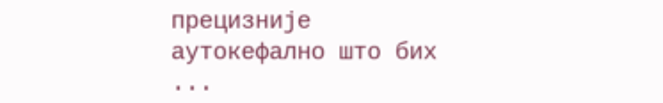прецизније аутокефално што бих ...